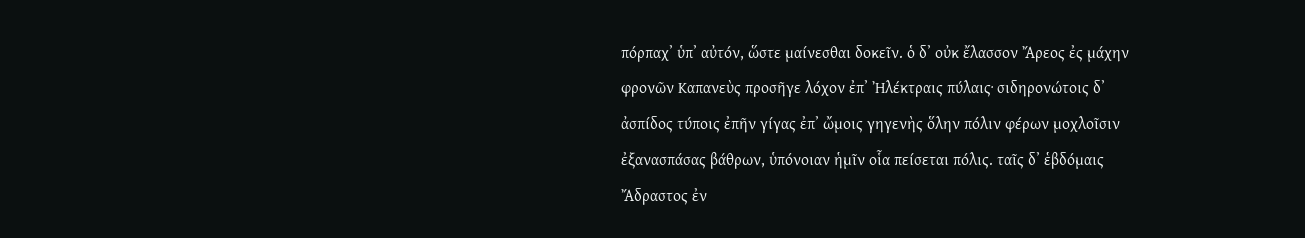πόρπαχʼ ὑπʼ αὐτόν, ὥστε μαίνεσθαι δοκεῖν. ὁ δʼ οὐκ ἔλασσον Ἄρεος ἐς μάχην φρονῶν Καπανεὺς προσῆγε λόχον ἐπʼ Ἠλέκτραις πύλαις· σιδηρονώτοις δʼ ἀσπίδος τύποις ἐπῆν γίγας ἐπʼ ὤμοις γηγενὴς ὅλην πόλιν φέρων μοχλοῖσιν ἐξανασπάσας βάθρων, ὑπόνοιαν ἡμῖν οἷα πείσεται πόλις. ταῖς δʼ ἑβδόμαις Ἄδραστος ἐν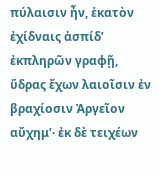πύλαισιν ἦν, ἑκατὸν ἐχίδναις ἀσπίδʼ ἐκπληρῶν γραφῇ, ὕδρας ἔχων λαιοῖσιν ἐν βραχίοσιν Ἀργεῖον αὔχημʼ· ἐκ δὲ τειχέων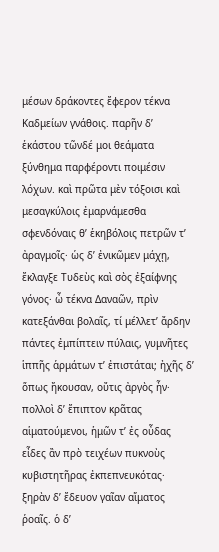μέσων δράκοντες ἔφερον τέκνα Καδμείων γνάθοις. παρῆν δʼ ἑκάστου τῶνδέ μοι θεάματα ξύνθημα παρφέροντι ποιμέσιν λόχων. καὶ πρῶτα μὲν τόξοισι καὶ μεσαγκύλοις ἐμαρνάμεσθα σφενδόναις θʼ ἑκηβόλοις πετρῶν τʼ ἀραγμοῖς· ὡς δʼ ἐνικῶμεν μάχῃ, ἔκλαγξε Τυδεὺς καὶ σὸς ἐξαίφνης γόνος· ὦ τέκνα Δαναῶν, πρὶν κατεξάνθαι βολαῖς, τί μέλλετʼ ἄρδην πάντες ἐμπίπτειν πύλαις, γυμνῆτες ἱππῆς ἁρμάτων τʼ ἐπιστάται; ἠχῆς δʼ ὅπως ἤκουσαν, οὔτις ἀργὸς ἦν· πολλοὶ δʼ ἔπιπτον κρᾶτας αἱματούμενοι, ἡμῶν τʼ ἐς οὖδας εἶδες ἂν πρὸ τειχέων πυκνοὺς κυβιστητῆρας ἐκπεπνευκότας· ξηρὰν δʼ ἔδευον γαῖαν αἵματος ῥοαῖς. ὁ δʼ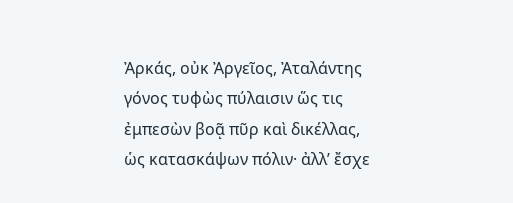Ἀρκάς, οὐκ Ἀργεῖος, Ἀταλάντης γόνος τυφὼς πύλαισιν ὥς τις ἐμπεσὼν βοᾷ πῦρ καὶ δικέλλας, ὡς κατασκάψων πόλιν· ἀλλʼ ἔσχε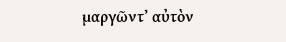μαργῶντʼ αὐτὸν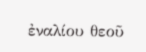ἐναλίου θεοῦ